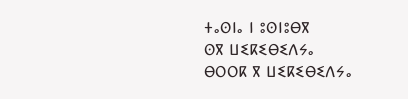ⵜⴰⵙⵏⴰ ⵏ ⵓⵙⵏⵓⴱⴳ
ⵙⴳ ⵡⵉⴽⵉⴱⵉⴷⵢⴰ
ⴱⵔⵔⴽ ⴳ ⵡⵉⴽⵉⴱⵉⴷⵢⴰ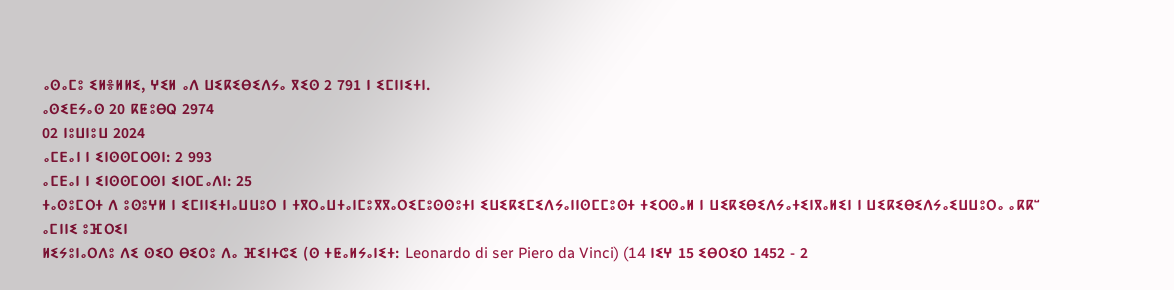ⴰⵙⴰⵎⵓ ⵉⵍⴻⵍⵍⵉ, ⵖⵉⵍ ⴰⴷ ⵡⵉⴽⵉⴱⵉⴷⵢⴰ ⴳⵉⵙ 2 791 ⵏ ⵉⵎⵏⵏⵉⵜⵏ.
ⴰⵙⵉⴹⵢⴰⵙ 20 ⴽⵟⵓⴱⵕ 2974
02 ⵏⵓⵡⵏⵓⵡ 2024
ⴰⵎⴹⴰⵏ ⵏ ⵉⵏⵙⵙⵎⵔⵙⵏ: 2 993
ⴰⵎⴹⴰⵏ ⵏ ⵉⵏⵙⵙⵎⵔⵙⵏ ⵉⵏⵔⵎⴰⴷⵏ: 25
ⵜⴰⵙⵓⵎⵔⵜ ⴷ ⵓⵙⵓⵖⵍ ⵏ ⵉⵎⵏⵏⵉⵜⵏⴰⵡⵡⵓⵔ ⵏ ⵜⴳⵔⴰⵡⵜⴰⵏⵎⵓⴳⴳⴰⵔⵉⵎⵓⵙⵙⵓⵜⵏ ⵉⵡⵉⴽⵉⵎⵉⴷⵢⴰⵏⵏⵙⵎⵎⵓⵙⵜ ⵜⵉⵔⵙⴰⵍ ⵏ ⵡⵉⴽⵉⴱⵉⴷⵢⴰⵜⵉⵏⴳⴰⵍⵉⵏ ⵏ ⵡⵉⴽⵉⴱⵉⴷⵢⴰⵉⵡⵡⵓⵔⴰ ⴰⴽⴽⵯ
ⴰⵎⵏⵏⵉ ⵓⴼⵔⵉⵏ
ⵍⵉⵢⵓⵏⴰⵔⴷⵓ ⴷⵉ ⵙⵉⵔ ⴱⵉⵔⵓ ⴷⴰ ⴼⵉⵏⵜⵛⵉ (ⵙ ⵜⵟⴰⵍⵢⴰⵏⵉⵜ: Leonardo di ser Piero da Vinci) (14 ⵏⵉⵖ 15 ⵉⴱⵔⵉⵔ 1452 - 2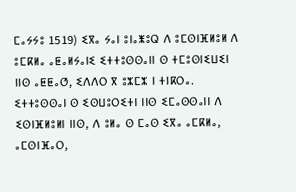ⵎⴰⵢⵢⵓ 1519) ⵉⴳⴰ ⵢⴰⵏ ⵓⵏⴰⵥⵓⵕ ⴷ ⵓⵎⵙⵏⴼⵍⵓⵍ ⴷ ⵓⵎⴽⵍⴰ ⴰⵟⴰⵍⵢⴰⵏⵉ ⵉⵜⵜⵓⵙⵙⴰⵏⵏ ⵙ ⵜⵎⵓⵙⵏⵉⵡⵉⵏ ⵏⵏⵙ ⴰⵟⵟⴰⵚ, ⵉⴷⴷⵔ ⴳ ⵓⵣⵎⵣ ⵏ ⵜⵏⴽⵔⴰ. ⵉⵜⵜⵓⵙⵙⴰⵏ ⵙ ⵉⵙⵡⵓⵔⵉⵜⵏ ⵏⵏⵙ ⵉⵎⴰⵙⵙⴰⵏⵏ ⴷ ⵉⵙⵏⴼⵍⵓⵍⵏ ⵏⵏⵙ, ⴷ ⵓⵍⴰ ⵙ ⵎⴰⵙ ⵉⴳⴰ ⴰⵎⴽⵍⴰ, ⴰⵎⵙⵏⴼⴰⵔ,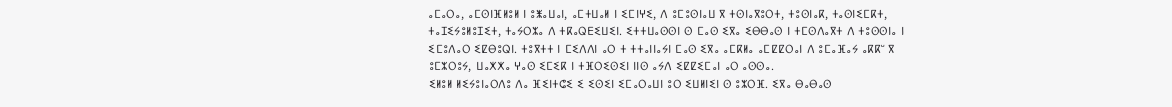ⴰⵎⴰⵔⴰ, ⴰⵎⵙⵏⴼⵍⵓⵍ ⵏ ⵓⵥⴰⵡⴰⵏ, ⴰⵎⵜⵡⴰⵍ ⵏ ⵉⵎⵏⵖⵉ, ⴷ ⵓⵎⵓⵙⵏⴰⵡ ⴳ ⵜⵙⵏⴰⴳⵓⵔⵜ, ⵜⵓⵙⵏⴰⴽ, ⵜⴰⵙⵏⵉⵎⴽⵜ, ⵜⴰⵊⵉⵢⵓⵍⵓⵊⵉⵜ, ⵜⴰⵢⵔⵣⴰ ⴷ ⵜⴽⴰⵕⴹⵉⵡⵉⵏ. ⵉⵜⵜⵡⴰⵙⵙⵏ ⵙ ⵎⴰⵙ ⵉⴳⴰ ⵉⴱⴱⴰⵙ ⵏ ⵜⵎⵙⴷⴰⴳⵜ ⴷ ⵜⵓⵙⵙⵏⴰ ⵏ ⵉⵎⵓⴷⴰⵔ ⵉⵇⴱⵓⵕⵏ. ⵜⵓⴳⵜⵜ ⵏ ⵎⵉⴷⴷⵏ ⴰⵔ ⵜ ⵜⵜⴰⵏⵏⴰⵢⵏ ⵎⴰⵙ ⵉⴳⴰ ⴰⵎⴽⵍⴰ ⴰⵎⵇⵇⵔⴰⵏ ⴷ ⵓⵎⴰⴼⴰⵢ ⴰⴽⴽⵯ ⴳ ⵓⵎⵣⵔⵓⵢ, ⵡⴰⵅⵅⴰ ⵖⴰⵙ ⵉⵎⵉⴽ ⵏ ⵜⴼⵔⵉⵙⵉⵏ ⵏⵏⵙ ⴰⵢⴷ ⵉⵇⵇⵉⵎⴰⵏ ⴰⵔ ⴰⵙⵙⴰ.
ⵉⵍⵓⵍ ⵍⵉⵢⵓⵏⴰⵔⴷⵓ ⴷⴰ ⴼⵉⵏⵜⵛⵉ ⵉ ⵉⵙⵉⵏ ⵉⵎⴰⵔⴰⵡⵏ ⵓⵔ ⵉⵡⵍⵏⵉⵏ ⵙ ⵓⵣⵔⴼ. ⵉⴳⴰ ⴱⴰⴱⴰⵙ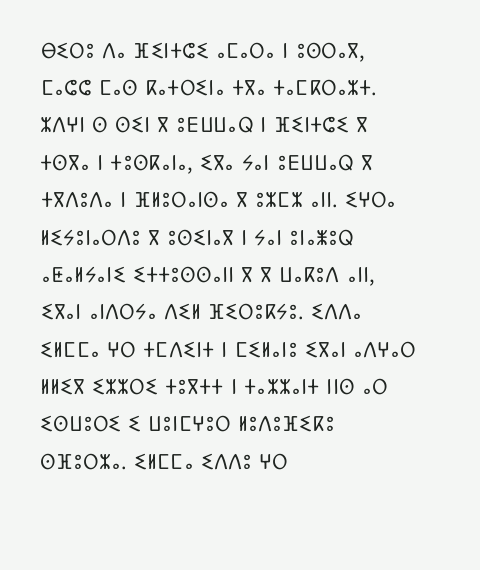ⴱⵉⵔⵓ ⴷⴰ ⴼⵉⵏⵜⵛⵉ ⴰⵎⴰⵔⴰ ⵏ ⵓⵙⵔⴰⴳ, ⵎⴰⵛⵛ ⵎⴰⵙ ⴽⴰⵜⵔⵉⵏⴰ ⵜⴳⴰ ⵜⴰⵎⴽⵔⴰⵣⵜ. ⵣⴷⵖⵏ ⵙ ⵙⵉⵏ ⴳ ⵓⴹⵡⵡⴰⵕ ⵏ ⴼⵉⵏⵜⵛⵉ ⴳ ⵜⵙⴳⴰ ⵏ ⵜⵓⵙⴽⴰⵏⴰ, ⵉⴳⴰ ⵢⴰⵏ ⵓⴹⵡⵡⴰⵕ ⴳ ⵜⴳⴷⵓⴷⴰ ⵏ ⴼⵍⵓⵔⴰⵏⵙⴰ ⴳ ⵓⵣⵎⵣ ⴰⵏⵏ. ⵉⵖⵔⴰ ⵍⵉⵢⵓⵏⴰⵔⴷⵓ ⴳ ⵓⵙⵉⵏⴰⴳ ⵏ ⵢⴰⵏ ⵓⵏⴰⵥⵓⵕ ⴰⵟⴰⵍⵢⴰⵏⵉ ⵉⵜⵜⵓⵙⵙⴰⵏⵏ ⴳ ⴳ ⵡⴰⴽⵓⴷ ⴰⵏⵏ, ⵉⴳⴰⵏ ⴰⵏⴷⵔⵢⴰ ⴷⵉⵍ ⴼⵉⵔⵓⴽⵢⵓ. ⵉⴷⴷⴰ ⵉⵍⵎⵎⴰ ⵖⵔ ⵜⵎⴷⵉⵏⵜ ⵏ ⵎⵉⵍⴰⵏⵓ ⵉⴳⴰⵏ ⴰⴷⵖⴰⵔ ⵍⵍⵉⴳ ⵉⵣⵣⵔⵉ ⵜⵓⴳⵜⵜ ⵏ ⵜⴰⵣⵣⴰⵏⵜ ⵏⵏⵙ ⴰⵔ ⵉⵙⵡⵓⵔⵉ ⵉ ⵡⵓⵏⵎⵖⵓⵔ ⵍⵓⴷⵓⴼⵉⴽⵓ ⵙⴼⵓⵔⵣⴰ. ⵉⵍⵎⵎⴰ ⵉⴷⴷⵓ ⵖⵔ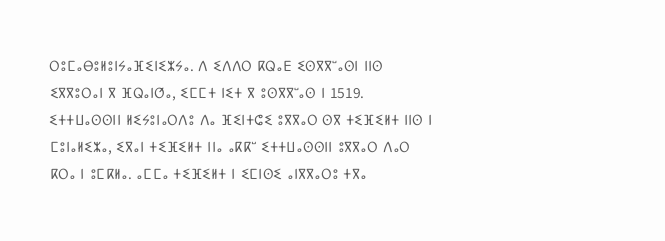ⵔⵓⵎⴰⴱⵓⵍⵓⵏⵢⴰⴼⵉⵏⵉⵣⵢⴰ. ⴷ ⵉⴷⴷⵔ ⴽⵕⴰⴹ ⵉⵙⴳⴳⵯⴰⵙⵏ ⵏⵏⵙ ⵉⴳⴳⵓⵔⴰⵏ ⴳ ⴼⵕⴰⵏⵚⴰ, ⵉⵎⵎⵜ ⵏⵉⵜ ⴳ ⵓⵙⴳⴳⵯⴰⵙ ⵏ 1519.
ⵉⵜⵜⵡⴰⵙⵙⵏⵏ ⵍⵉⵢⵓⵏⴰⵔⴷⵓ ⴷⴰ ⴼⵉⵏⵜⵛⵉ ⵓⴳⴳⴰⵔ ⵙⴳ ⵜⵉⴼⵉⵍⵜ ⵏⵏⵙ ⵏ ⵎⵓⵏⴰⵍⵉⵣⴰ, ⵉⴳⴰⵏ ⵜⵉⴼⵉⵍⵜ ⵏⵏⴰ ⴰⴽⴽⵯ ⵉⵜⵜⵡⴰⵙⵙⵏⵏ ⵓⴳⴳⴰⵔ ⴷⴰⵔ ⴽⵔⴰ ⵏ ⵓⵎⴽⵍⴰ. ⴰⵎⵎⴰ ⵜⵉⴼⵉⵍⵜ ⵏ ⵉⵎⵏⵙⵉ ⴰⵏⴳⴳⴰⵔⵓ ⵜⴳⴰ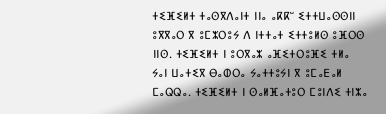ⵜⵉⴼⵉⵍⵜ ⵜⴰⵙⴳⴷⴰⵏⵜ ⵏⵏⴰ ⴰⴽⴽⵯ ⵉⵜⵜⵡⴰⵙⵙⵏⵏ ⵓⴳⴳⴰⵔ ⴳ ⵓⵎⵣⵔⵓⵢ ⴷ ⵏⵜⵜⴰⵜ ⵉⵜⵜⵓⵍⵙ ⵓⴼⵔⵙ ⵏⵏⵙ. ⵜⵉⴼⵉⵍⵜ ⵏ ⵓⵔⴳⴰⵣ ⴰⴼⵉⵜⵔⵓⴼⵉ ⵜⵍⴰ ⵢⴰⵏ ⵡⴰⵜⵉⴳ ⴱⴰⵀⵔⴰ ⵢⴰⵜⵜⵓⵢⵏ ⴳ ⵓⵎⴰⴹⴰⵍ ⵎⴰⵕⵕⴰ. ⵜⵉⴼⵉⵍⵜ ⵏ ⵙⴰⵍⴼⴰⵜⵓⵔ ⵎⵓⵏⴷⵉ ⵜⵏⵣⴰ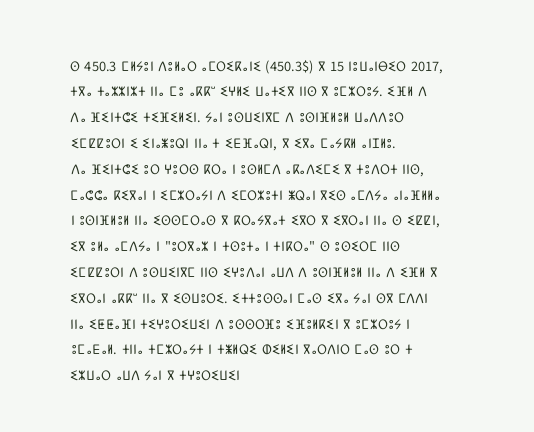ⵙ 450.3 ⵎⵍⵢⵓⵏ ⴷⵓⵍⴰⵔ ⴰⵎⵔⵉⴽⴰⵏⵉ (450.3$) ⴳ 15 ⵏⵓⵡⴰⵏⴱⵉⵔ 2017, ⵜⴳⴰ ⵜⴰⵣⵣⵏⵣⵜ ⵏⵏⴰ ⵎⵓ ⴰⴽⴽⵯ ⵉⵖⵍⵉ ⵡⴰⵜⵉⴳ ⵏⵏⵙ ⴳ ⵓⵎⵣⵔⵓⵢ. ⵉⴼⵍ ⴷ ⴷⴰ ⴼⵉⵏⵜⵛⵉ ⵜⵉⴼⵉⵍⵉⵏ. ⵢⴰⵏ ⵓⵙⵡⵉⵏⴳⵎ ⴷ ⵓⵙⵏⴼⵍⵓⵍ ⵡⴰⴷⴷⵓⵔ ⵉⵎⵇⵇⵓⵔⵏ ⵉ ⵉⵏⴰⵥⵓⵕⵏ ⵏⵏⴰ ⵜ ⵉⴹⴼⴰⵕⵏ, ⴳ ⵉⴳⴰ ⵎⴰⵢⴽⵍ ⴰⵏⵊⵍⵓ.
ⴷⴰ ⴼⵉⵏⵜⵛⵉ ⵓⵔ ⵖⵓⵔⵙ ⴽⵔⴰ ⵏ ⵓⵙⵍⵎⴷ ⴰⴽⴰⴷⵉⵎⵉ ⴳ ⵜⵓⴷⵔⵜ ⵏⵏⵙ, ⵎⴰⵛⵛⴰ ⴽⵉⴳⴰⵏ ⵏ ⵉⵎⵣⵔⴰⵢⵏ ⴷ ⵉⵎⵔⵣⵓⵜⵏ ⵥⵕⴰⵏ ⴳⵉⵙ ⴰⵎⴷⵢⴰ ⴰⵏⴰⴼⵍⵍⴰ ⵏ ⵓⵙⵏⴼⵍⵓⵍ ⵏⵏⴰ ⵉⵙⵙⵎⵔⴰⵙ ⴳ ⴽⵔⴰⵢⴳⴰⵜ ⵉⴳⵔ ⴳ ⵉⴳⵔⴰⵏ ⵏⵏⴰ ⵙ ⵉⵇⵇⵏ, ⵉⴳ ⵓⵍⴰ ⴰⵎⴷⵢⴰ ⵏ "ⵓⵔⴳⴰⵣ ⵏ ⵜⵙⵓⵜⴰ ⵏ ⵜⵏⴽⵔⴰ" ⵙ ⵓⵙⵉⵔⵎ ⵏⵏⵙ ⵉⵎⵇⵇⵓⵔⵏ ⴷ ⵓⵙⵡⵉⵏⴳⵎ ⵏⵏⵙ ⵉⵖⵓⴷⴰⵏ ⴰⵡⴷ ⴷ ⵓⵙⵏⴼⵍⵓⵍ ⵏⵏⴰ ⴷ ⵉⴼⵍ ⴳ ⵉⴳⵔⴰⵏ ⴰⴽⴽⵯ ⵏⵏⴰ ⴳ ⵉⵙⵡⵓⵔⵉ. ⵉⵜⵜⵓⵙⵙⴰⵏ ⵎⴰⵙ ⵉⴳⴰ ⵢⴰⵏ ⵙⴳ ⵎⴷⴷⵏ ⵏⵏⴰ ⵉⵟⵟⴰⴼⵏ ⵜⵉⵖⵓⵔⵉⵡⵉⵏ ⴷ ⵓⵙⵙⵔⴼⵓ ⵉⴼⵓⵍⴽⵉⵏ ⴳ ⵓⵎⵣⵔⵓⵢ ⵏ ⵓⵎⴰⴹⴰⵍ. ⵜⵏⵏⴰ ⵜⵎⵣⵔⴰⵢⵜ ⵏ ⵜⵥⵍⵕⵉ ⵀⵉⵍⵉⵏ ⴳⴰⵔⴷⵏⵔ ⵎⴰⵙ ⵓⵔ ⵜ ⵉⵣⵡⴰⵔ ⴰⵡⴷ ⵢⴰⵏ ⴳ ⵜⵖⵓⵔⵉⵡⵉⵏ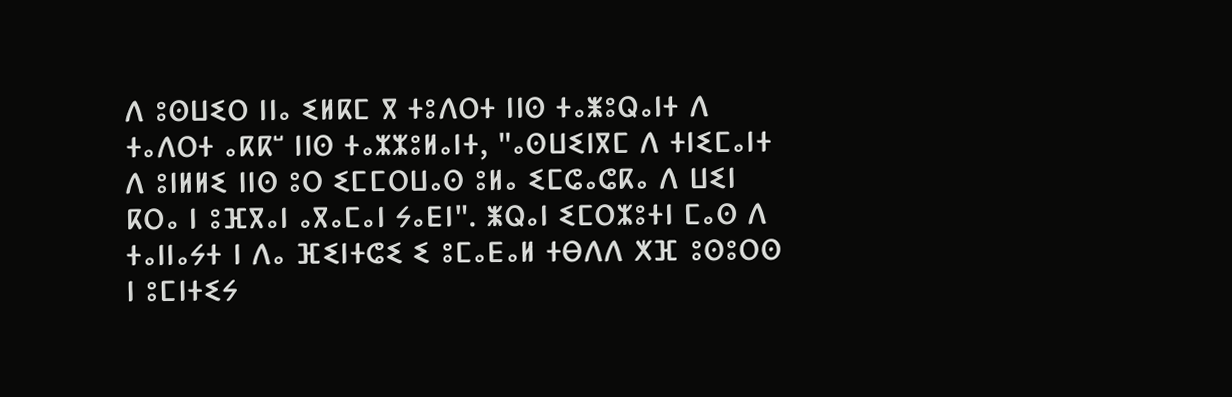ⴷ ⵓⵙⵡⵉⵔ ⵏⵏⴰ ⵉⵍⴽⵎ ⴳ ⵜⵓⴷⵔⵜ ⵏⵏⵙ ⵜⴰⵥⵓⵕⴰⵏⵜ ⴷ ⵜⴰⴷⵔⵜ ⴰⴽⴽⵯ ⵏⵏⵙ ⵜⴰⵣⵣⵓⵍⴰⵏⵜ, "ⴰⵙⵡⵉⵏⴳⵎ ⴷ ⵜⵏⵉⵎⴰⵏⵜ ⴷ ⵓⵏⵍⵍⵉ ⵏⵏⵙ ⵓⵔ ⵉⵎⵎⵔⵡⴰⵙ ⵓⵍⴰ ⵉⵎⵛⴰⵛⴽⴰ ⴷ ⵡⵉⵏ ⴽⵔⴰ ⵏ ⵓⴼⴳⴰⵏ ⴰⴳⴰⵎⴰⵏ ⵢⴰⴹⵏ". ⵥⵕⴰⵏ ⵉⵎⵔⵣⵓⵜⵏ ⵎⴰⵙ ⴷ ⵜⴰⵏⵏⴰⵢⵜ ⵏ ⴷⴰ ⴼⵉⵏⵜⵛⵉ ⵉ ⵓⵎⴰⴹⴰⵍ ⵜⴱⴷⴷ ⵅⴼ ⵓⵙⵓⵔⵙ ⵏ ⵓⵎⵏⵜⵉⵢ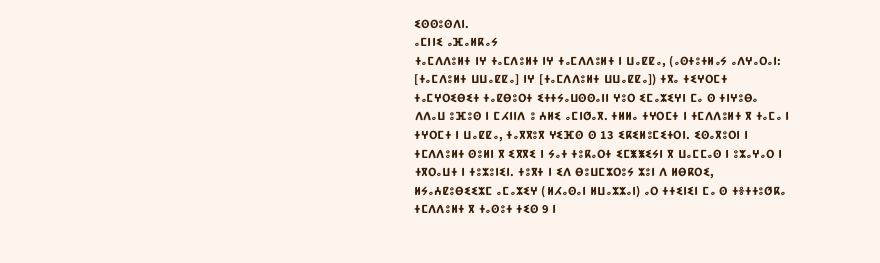ⵉⵙⵙⵓⵙⴷⵏ.
ⴰⵎⵏⵏⵉ ⴰⴼⴰⵍⴽⴰⵢ
ⵜⴰⵎⴷⴷⵓⵍⵜ ⵏⵖ ⵜⴰⵎⴷⵓⵍⵜ ⵏⵖ ⵜⴰⵎⴷⴷⵓⵍⵜ ⵏ ⵡⴰⵇⵇⴰ, (ⴰⵙⵜⵓⵜⵍⴰⵢ ⴰⴷⵖⴰⵔⴰⵏ: [ⵜⴰⵎⴷⵓⵍⵜ ⵡⵡⴰⵇⵇⴰ] ⵏⵖ [ⵜⴰⵎⴷⴷⵓⵍⵜ ⵡⵡⴰⵇⵇⴰ]) ⵜⴳⴰ ⵜⵉⵖⵔⵎⵜ ⵜⴰⵎⵖⵔⵉⴱⵉⵜ ⵜⴰⵇⴱⵓⵔⵜ ⵉⵜⵜⵢⴰⵡⵙⵙⴰⵏⵏ ⵖⵓⵔ ⵉⵎⴰⵣⵉⵖⵏ ⵎⴰ ⵙ ⵜⵏⵖⵓⴱⴰ ⴷⴷⴰⵡ ⵓⴼⵓⵙ ⵏ ⵎⵃⵏⵏⴷ ⵓ ⵄⵍⵉ ⴰⵎⵏⵚⴰⴳ. ⵜⵍⵍⴰ ⵜⵖⵔⵎⵜ ⵏ ⵜⵎⴷⴷⵓⵍⵜ ⴳ ⵜⴰⵎⴰ ⵏ ⵜⵖⵔⵎⵜ ⵏ ⵡⴰⵇⵇⴰ, ⵜⴰⴳⴳⵓⴳ ⵖⵉⴼⵙ ⵙ 13 ⵉⴽⵉⵍⵓⵎⵉⵜⵔⵏ. ⵉⵙⴰⴳⵓⵔⵏ ⵏ ⵜⵎⴷⴷⵓⵍⵜ ⵙⵓⵍⵏ ⴳ ⵉⴳⴳⵉ ⵏ ⵢⴰⵜ ⵜⵓⴽⴰⵔⵜ ⵉⵎⵥⵥⵉⵢⵏ ⴳ ⵡⴰⵎⵎⴰⵙ ⵏ ⵓⵣⴰⵖⴰⵔ ⵏ ⵜⴳⵔⴰⵡⵜ ⵏ ⵜⵓⵣⵓⵏⵉⵏ. ⵜⵓⴳⵜ ⵏ ⵉⴷ ⴱⵓⵡⵎⵣⵔⵓⵢ ⵣⵓⵏ ⴷ ⵍⴱⴽⵔⵉ, ⵍⵢⴰⵄⵇⵓⴱⵉⵉⵣⵎ ⴰⵎⴰⵣⵉⵖ (ⵍⵃⴰⵙⴰⵏ ⵍⵡⴰⵣⵣⴰⵏ) ⴰⵔ ⵜⵜⵉⵏⵉⵏ ⵎⴰ ⵙ ⵜⴻⵜⵜⵓⵚⴽⴰ ⵜⵎⴷⴷⵓⵍⵜ ⴳ ⵜⴰⵙⵓⵜ ⵜⵉⵙ 9 ⵏ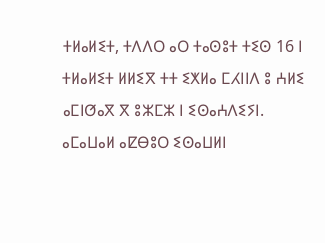ⵜⵍⴰⵍⵉⵜ, ⵜⴷⴷⵔ ⴰⵔ ⵜⴰⵙⵓⵜ ⵜⵉⵙ 16 ⵏ ⵜⵍⴰⵍⵉⵜ ⵍⵍⵉⴳ ⵜⵜ ⵉⵅⵍⴰ ⵎⵃⵏⵏⴷ ⵓ ⵄⵍⵉ ⴰⵎⵏⵚⴰⴳ ⴳ ⵓⵣⵎⵣ ⵏ ⵉⵙⴰⵄⴷⵉⵢⵏ.
ⴰⵎⴰⵡⴰⵍ ⴰⵇⴱⵓⵔ ⵉⵙⴰⵡⵍⵏ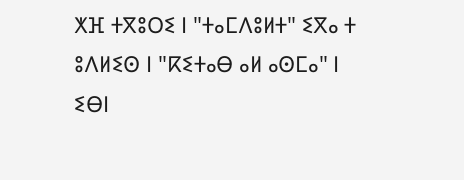ⵅⴼ ⵜⴳⵓⵔⵉ ⵏ "ⵜⴰⵎⴷⵓⵍⵜ" ⵉⴳⴰ ⵜ ⵓⴷⵍⵉⵙ ⵏ "ⴽⵉⵜⴰⴱ ⴰⵍ ⴰⵙⵎⴰ" ⵏ ⵉⴱⵏ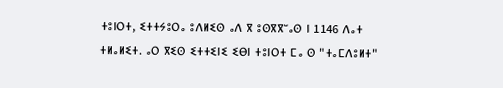ⵜⵓⵏⵔⵜ, ⵉⵜⵜⵢⵓⵔⴰ ⵓⴷⵍⵉⵙ ⴰⴷ ⴳ ⵓⵙⴳⴳⵯⴰⵙ ⵏ 1146 ⴷⴰⵜ ⵜⵍⴰⵍⵉⵜ. ⴰⵔ ⴳⵉⵙ ⵉⵜⵜⵉⵏⵉ ⵉⴱⵏ ⵜⵓⵏⵔⵜ ⵎⴰ ⵙ "ⵜⴰⵎⴷⵓⵍⵜ"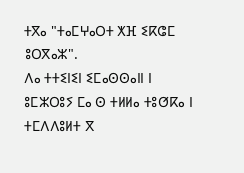ⵜⴳⴰ "ⵜⴰⵎⵖⴰⵔⵜ ⵅⴼ ⵉⴽⵛⵎ ⵓⵔⴳⴰⵣ".
ⴷⴰ ⵜⵜⵉⵏⵉⵏ ⵉⵎⴰⵙⵙⴰⵏⵏ ⵏ ⵓⵎⵣⵔⵓⵢ ⵎⴰ ⵙ ⵜⵍⵍⴰ ⵜⵓⵚⴽⴰ ⵏ ⵜⵎⴷⴷⵓⵍⵜ ⴳ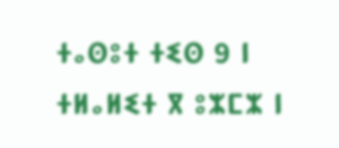ⵜⴰⵙⵓⵜ ⵜⵉⵙ 9 ⵏ ⵜⵍⴰⵍⵉⵜ ⴳ ⵓⵣⵎⵣ ⵏ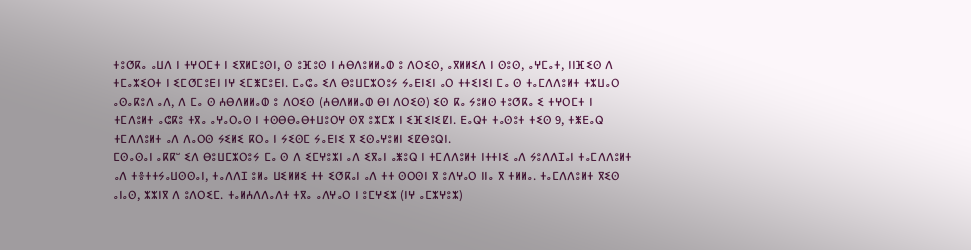ⵜⵓⵚⴽⴰ ⴰⵡⴷ ⵏ ⵜⵖⵔⵎⵜ ⵏ ⵉⴳⵍⵎⵓⵙⵏ, ⵙ ⵓⴼⵓⵙ ⵏ ⵄⴱⴷⵓⵍⵍⴰⵀ ⵓ ⴷⵔⵉⵙ, ⴰⴳⵍⵍⵉⴷ ⵏ ⵙⵓⵙ, ⴰⵖⵎⴰⵜ, ⵏⵏⴼⵉⵙ ⴷ ⵜⵎⴰⵣⵉⵔⵜ ⵏ ⵉⵎⵚⵎⵓⴹⵏ ⵏⵖ ⵉⵎⵥⵎⵓⴹⵏ. ⵎⴰⵛⴰ ⵉⴷ ⴱⵓⵡⵎⵣⵔⵓⵢ ⵢⴰⴹⵏⵉⵏ ⴰⵔ ⵜⵜⵉⵏⵉⵏ ⵎⴰ ⵙ ⵜⴰⵎⴷⴷⵓⵍⵜ ⵜⵣⵡⴰⵔ ⴰⵙⴰⴽⵓⴷ ⴰⴷ, ⴷ ⵎⴰ ⵙ ⵄⴱⴷⵍⵍⴰⵀ ⵓ ⴷⵔⵉⵙ (ⵄⴱⴷⵍⵍⴰⵀ ⴱⵏ ⴷⵔⵉⵙ) ⵉⵙ ⴽⴰ ⵢⵓⵍⵙ ⵜⵓⵚⴽⴰ ⵉ ⵜⵖⵔⵎⵜ ⵏ ⵜⵎⴷⵓⵍⵜ ⴰⵛⴽⵓ ⵜⴳⴰ ⴰⵖⴰⵔⴰⵙ ⵏ ⵜⵙⴱⴱⴰⴱⵜⵡⵓⵔⵖ ⵙⴳ ⵓⵣⵎⵣ ⵏ ⵉⴼⵉⵏⵉⵇⵏ. ⴹⴰⵕⵜ ⵜⴰⵙⵓⵜ ⵜⵉⵙ 9, ⵜⵥⴹⴰⵕ ⵜⵎⴷⴷⵓⵍⵜ ⴰⴷ ⴷⴰⵔⵙ ⵢⵉⵍⵉ ⴽⵔⴰ ⵏ ⵢⵉⵙⵎ ⵢⴰⴹⵏⵉ ⴳ ⵉⵙⴰⵖⵓⵍⵏ ⵉⵇⴱⵓⵕⵏ.
ⵎⵙⴰⵙⴰⵏ ⴰⴽⴽⵯ ⵉⴷ ⴱⵓⵡⵎⵣⵔⵓⵢ ⵎⴰ ⵙ ⴷ ⵉⵎⵖⵓⵣⵏ ⴰⴷ ⵉⴳⴰⵏ ⴰⵥⵓⵕ ⵏ ⵜⵎⴷⴷⵓⵍⵜ ⵏⵜⵜⵏⵉ ⴰⴷ ⵢⵓⴷⴷⵊⴰⵏ ⵜⴰⵎⴷⴷⵓⵍⵜ ⴰⴷ ⵜⴻⵜⵜⵢⴰⵡⵙⵙⴰⵏ, ⵜⴰⴷⴷⵊ ⵓⵍⴰ ⵡⵉⵍⵍⵉ ⵜⵜ ⵉⵚⴽⴰⵏ ⴰⴷ ⵜⵜ ⵙⵔⵙⵏ ⴳ ⵓⴷⵖⴰⵔ ⵏⵏⴰ ⴳ ⵜⵍⵍⴰ. ⵜⴰⵎⴷⴷⵓⵍⵜ ⴳⵉⵙ ⴰⵏⴰⵙ, ⵣⵣⵏⴳ ⴷ ⵓⴷⵔⵉⵎ. ⵜⴰⵍⵄⴷⴷⴰⴷⵜ ⵜⴳⴰ ⴰⴷⵖⴰⵔ ⵏ ⵓⵎⵖⵉⵣ (ⵏⵖ ⴰⵎⵣⵖⵓⵣ)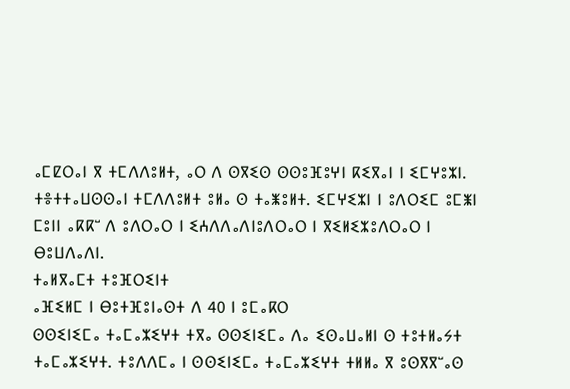ⴰⵎⵇⵔⴰⵏ ⴳ ⵜⵎⴷⴷⵓⵍⵜ, ⴰⵔ ⴷ ⵙⴳⵉⵙ ⵙⵙⵓⴼⵓⵖⵏ ⴽⵉⴳⴰⵏ ⵏ ⵉⵎⵖⵓⵣⵏ. ⵜⴻⵜⵜⴰⵡⵙⵙⴰⵏ ⵜⵎⴷⴷⵓⵍⵜ ⵓⵍⴰ ⵙ ⵜⴰⵥⵓⵍⵜ. ⵉⵎⵖⵉⵣⵏ ⵏ ⵓⴷⵔⵉⵎ ⵓⵎⵥⵏ ⵎⵓⵏⵏ ⴰⴽⴽⵯ ⴷ ⵓⴷⵔⴰⵔ ⵏ ⵉⵄⴷⴷⴰⴷⵏⵓⴷⵔⴰⵔ ⵏ ⴳⵉⵍⵉⵣⵓⴷⵔⴰⵔ ⵏ ⴱⵓⵡⴷⴰⴷⵏ.
ⵜⴰⵍⴳⴰⵎⵜ ⵜⵓⴼⵔⵉⵏⵜ
ⴰⴼⵉⵍⵎ ⵏ ⴱⵓⵜⴼⵓⵏⴰⵙⵜ ⴷ 40 ⵏ ⵓⵎⴰⴽⵔ
ⵙⵙⵉⵏⵉⵎⴰ ⵜⴰⵎⴰⵣⵉⵖⵜ ⵜⴳⴰ ⵙⵙⵉⵏⵉⵎⴰ ⴷⴰ ⵉⵙⴰⵡⴰⵍⵏ ⵙ ⵜⵓⵜⵍⴰⵢⵜ ⵜⴰⵎⴰⵣⵉⵖⵜ. ⵜⵓⴷⴷⵎⴰ ⵏ ⵙⵙⵉⵏⵉⵎⴰ ⵜⴰⵎⴰⵣⵉⵖⵜ ⵜⵍⵍⴰ ⴳ ⵓⵙⴳⴳⵯⴰⵙ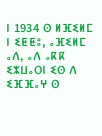ⵏ 1934 ⵙ ⵍⴼⵉⵍⵎ ⵏ ⵉⵟⵟⵓ, ⴰⴼⵉⵍⵎ ⴰⴷ, ⴰⴷ ⴰⴽⴽ ⵉⵣⵡⴰⵔⵏ ⵉⵙ ⴷ ⵉⴼⴼⴰⵖ ⵙ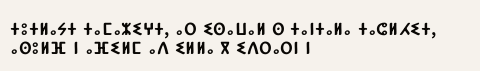ⵜⵓⵜⵍⴰⵢⵜ ⵜⴰⵎⴰⵣⵉⵖⵜ, ⴰⵔ ⵉⵙⴰⵡⴰⵍ ⵙ ⵜⴰⵏⵜⴰⵍⴰ ⵜⴰⵛⵍⵃⵉⵜ, ⴰⵙⵓⵍⴼ ⵏ ⴰⴼⵉⵍⵎ ⴰⴷ ⵉⵍⵍⴰ ⴳ ⵉⴷⵔⴰⵔⵏ ⵏ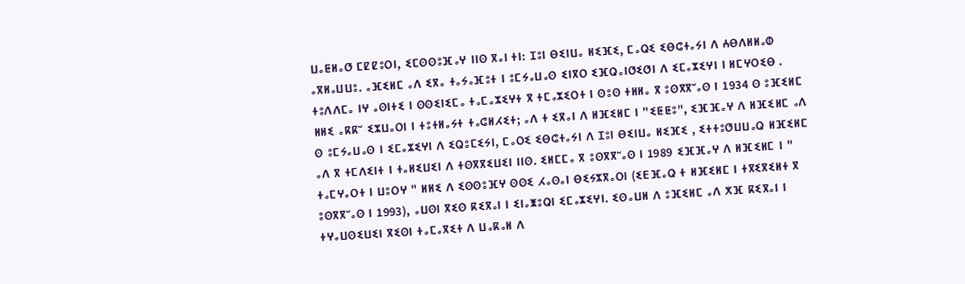ⵡⴰⵟⵍⴰⵚ ⵎⵇⵇⵓⵔⵏ, ⵉⵎⵙⵙⵓⴼⴰⵖ ⵏⵏⵙ ⴳⴰⵏ ⵜⵏ: ⵊⵓⵏ ⴱⵉⵏⵡⴰ ⵍⵉⴼⵉ, ⵎⴰⵕⵉ ⵉⴱⵛⵜⴰⵢⵏ ⴷ ⵄⴱⴷⵍⵍⴰⵀ ⴰⴳⵍⴰⵡⵡⵓ. ⴰⴼⵉⵍⵎ ⴰⴷ ⵉⴳⴰ ⵜⴰⵢⴰⴼⵓⵜ ⵏ ⵓⵎⵢⴰⵡⴰⵙ ⵉⵏⴳⵔ ⵉⴼⵕⴰⵏⵚⵉⵚⵏ ⴷ ⵉⵎⴰⵣⵉⵖⵏ ⵏ ⵍⵎⵖⵔⵉⴱ .
ⵜⵓⴷⴷⵎⴰ ⵏⵖ ⴰⵙⵏⵜⵉ ⵏ ⵙⵙⵉⵏⵉⵎⴰ ⵜⴰⵎⴰⵣⵉⵖⵜ ⴳ ⵜⵎⴰⵣⵉⵔⵜ ⵏ ⵙⵓⵙ ⵜⵍⵍⴰ ⴳ ⵓⵙⴳⴳⵯⴰⵙ ⵏ 1934 ⵙ ⵓⴼⵉⵍⵎ ⵍⵍⵉ ⴰⴽⴽⵯ ⵉⵣⵡⴰⵔⵏ ⵏ ⵜⵓⵜⵍⴰⵢⵜ ⵜⴰⵛⵍⵃⵉⵜ; ⴰⴷ ⵜ ⵉⴳⴰⵏ ⴷ ⵍⴼⵉⵍⵎ ⵏ "ⵉⵟⵟⵓ", ⵉⴼⴼⴰⵖ ⴷ ⵍⴼⵉⵍⵎ ⴰⴷ ⵙ ⵓⵎⵢⴰⵡⴰⵙ ⵏ ⵉⵎⴰⵣⵉⵖⵏ ⴷ ⵉⵕⵓⵎⵉⵢⵏ, ⵎⴰⵔⵉ ⵉⴱⵛⵜⴰⵢⵏ ⴷ ⵊⵓⵏ ⴱⵉⵏⵡⴰ ⵍⵉⴼⵉ , ⵉⵜⵜⵓⵚⵡⵡⴰⵕ ⵍⴼⵉⵍⵎ ⴰⴷ ⴳ ⵜⵎⴷⵉⵏⵜ ⵏ ⵜⴰⵍⵉⵡⵉⵏ ⴷ ⵜⵙⴳⴳⵉⵡⵉⵏ ⵏⵏⵙ. ⵉⵍⵎⵎⴰ ⴳ ⵓⵙⴳⴳⵯⴰⵙ ⵏ 1989 ⵉⴼⴼⴰⵖ ⴷ ⵍⴼⵉⵍⵎ ⵏ " ⵜⴰⵎⵖⴰⵔⵜ ⵏ ⵡⵓⵔⵖ " ⵍⵍⵉ ⴷ ⵉⵙⵙⵓⴼⵖ ⵙⵙⵉ ⵃⴰⵙⴰⵏ ⴱⵉⵢⵣⴳⴰⵔⵏ (ⵉⴹⴼⴰⵕ ⵜ ⵍⴼⵉⵍⵎ ⵏ ⵜⴳⵉⴳⵉⵍⵜ ⴳ ⵓⵙⴳⴳⵯⴰⵙ ⵏ 1993), ⴰⵡⵙⵏ ⴳⵉⵙ ⴽⵉⴳⴰⵏ ⵏ ⵉⵏⴰⵥⵓⵕⵏ ⵉⵎⴰⵣⵉⵖⵏ. ⵉⵙⴰⵡⵍ ⴷ ⵓⴼⵉⵍⵎ ⴰⴷ ⵅⴼ ⴽⵉⴳⴰⵏ ⵏ ⵜⵖⴰⵡⵙⵉⵡⵉⵏ ⴳⵉⵙⵏ ⵜⴰⵎⴰⴳⵉⵜ ⴷ ⵡⴰⴽⴰⵍ ⴷ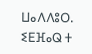ⵡⴰⴷⴷⵓⵔ. ⵉⴹⴼⴰⵕ ⵜ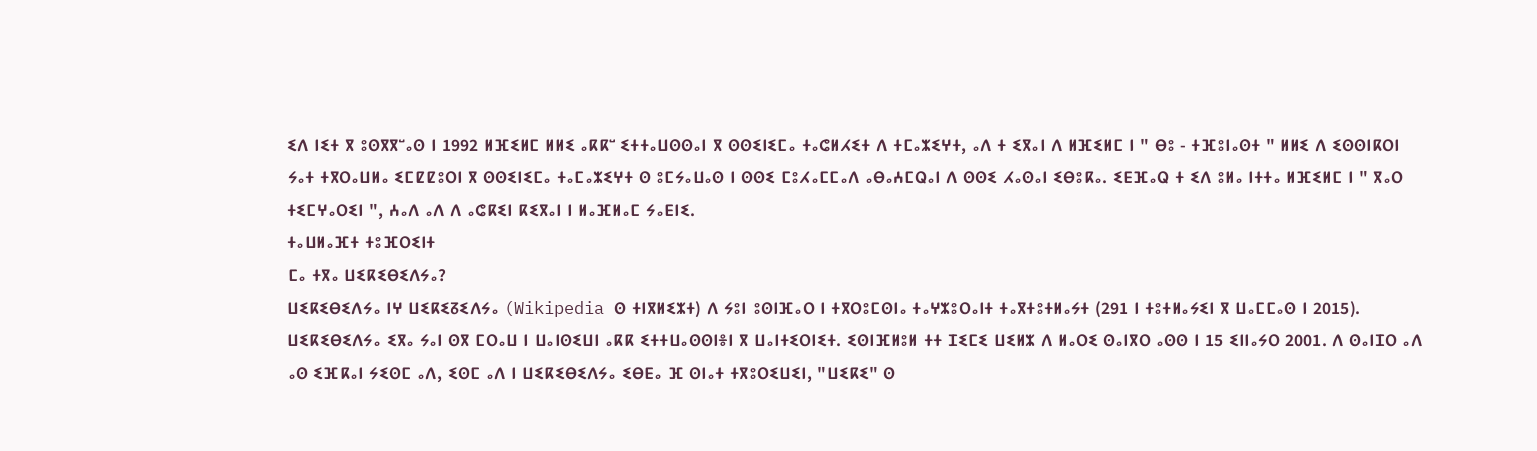ⵉⴷ ⵏⵉⵜ ⴳ ⵓⵙⴳⴳⵯⴰⵙ ⵏ 1992 ⵍⴼⵉⵍⵎ ⵍⵍⵉ ⴰⴽⴽⵯ ⵉⵜⵜⴰⵡⵙⵙⴰⵏ ⴳ ⵙⵙⵉⵏⵉⵎⴰ ⵜⴰⵛⵍⵃⵉⵜ ⴷ ⵜⵎⴰⵣⵉⵖⵜ, ⴰⴷ ⵜ ⵉⴳⴰⵏ ⴷ ⵍⴼⵉⵍⵎ ⵏ " ⴱⵓ - ⵜⴼⵓⵏⴰⵙⵜ " ⵍⵍⵉ ⴷ ⵉⵙⵙⵏⴽⵔⵏ ⵢⴰⵜ ⵜⴳⵔⴰⵡⵍⴰ ⵉⵎⵇⵇⵓⵔⵏ ⴳ ⵙⵙⵉⵏⵉⵎⴰ ⵜⴰⵎⴰⵣⵉⵖⵜ ⵙ ⵓⵎⵢⴰⵡⴰⵙ ⵏ ⵙⵙⵉ ⵎⵓⵃⴰⵎⵎⴰⴷ ⴰⴱⴰⵄⵎⵕⴰⵏ ⴷ ⵙⵙⵉ ⵃⴰⵙⴰⵏ ⵉⴱⵓⴽⴰ. ⵉⴹⴼⴰⵕ ⵜ ⵉⴷ ⵓⵍⴰ ⵏⵜⵜⴰ ⵍⴼⵉⵍⵎ ⵏ " ⴳⴰⵔ ⵜⵉⵎⵖⴰⵔⵉⵏ ", ⵄⴰⴷ ⴰⴷ ⴷ ⴰⵛⴽⵉⵏ ⴽⵉⴳⴰⵏ ⵏ ⵍⴰⴼⵍⴰⵎ ⵢⴰⴹⵏⵉ.
ⵜⴰⵡⵍⴰⴼⵜ ⵜⵓⴼⵔⵉⵏⵜ
ⵎⴰ ⵜⴳⴰ ⵡⵉⴽⵉⴱⵉⴷⵢⴰ?
ⵡⵉⴽⵉⴱⵉⴷⵢⴰ ⵏⵖ ⵡⵉⴽⵉⵒⵉⴷⵢⴰ (Wikipedia ⵙ ⵜⵏⴳⵍⵉⵣⵜ) ⴷ ⵢⵓⵏ ⵓⵙⵏⴼⴰⵔ ⵏ ⵜⴳⵔⵓⵎⵙⵏⴰ ⵜⴰⵖⵣⵓⵔⴰⵏⵜ ⵜⴰⴳⵜⵓⵜⵍⴰⵢⵜ (291 ⵏ ⵜⵓⵜⵍⴰⵢⵉⵏ ⴳ ⵡⴰⵎⵎⴰⵙ ⵏ 2015). ⵡⵉⴽⵉⴱⵉⴷⵢⴰ ⵉⴳⴰ ⵢⴰⵏ ⵙⴳ ⵎⵔⴰⵡ ⵏ ⵡⴰⵏⵙⵉⵡⵏ ⴰⴽⴽ ⵉⵜⵜⵡⴰⵙⵙⵏⴻⵏ ⴳ ⵡⴰⵏⵜⵉⵔⵏⵉⵜ. ⵉⵙⵏⴼⵍⵓⵍ ⵜⵜ ⵊⵉⵎⵉ ⵡⵉⵍⵣ ⴷ ⵍⴰⵔⵉ ⵙⴰⵏⴳⵔ ⴰⵙⵙ ⵏ 15 ⵉⵏⵏⴰⵢⵔ 2001. ⴷ ⵙⴰⵏⵊⵔ ⴰⴷ ⴰⵙ ⵉⴼⴽⴰⵏ ⵢⵉⵙⵎ ⴰⴷ, ⵉⵙⵎ ⴰⴷ ⵏ ⵡⵉⴽⵉⴱⵉⴷⵢⴰ ⵉⴱⴹⴰ ⴼ ⵙⵏⴰⵜ ⵜⴳⵓⵔⵉⵡⵉⵏ, "ⵡⵉⴽⵉ" ⵙ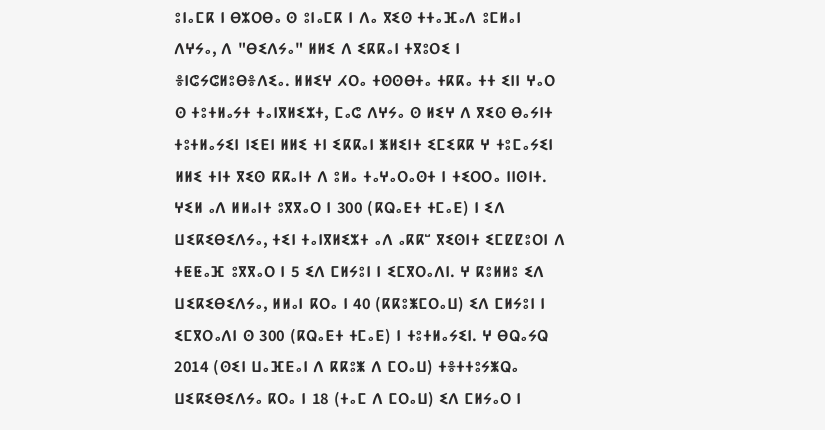ⵓⵏⴰⵎⴽ ⵏ ⴱⵣⵔⴱⴰ ⵙ ⵓⵏⴰⵎⴽ ⵏ ⴷⴰ ⴳⵉⵙ ⵜⵜⴰⴼⴰⴷ ⵓⵎⵍⴰⵏ ⴷⵖⵢⴰ, ⴷ "ⴱⵉⴷⵢⴰ" ⵍⵍⵉ ⴷ ⵉⴽⴽⴰⵏ ⵜⴳⵓⵔⵉ ⵏ ⴻⵏⵛⵢⵛⵍⵓⴱⴻⴷⵉⴰ. ⵍⵍⵉⵖ ⵃⵔⴰ ⵜⵙⵙⴱⵜⴰ ⵜⴽⴽⴰ ⵜⵜ ⵉⵏⵏ ⵖⴰⵔ ⵙ ⵜⵓⵜⵍⴰⵢⵜ ⵜⴰⵏⴳⵍⵉⵣⵜ, ⵎⴰⵛ ⴷⵖⵢⴰ ⵙ ⵍⵉⵖ ⴷ ⴳⵉⵙ ⴱⴰⵢⵏⵜ ⵜⵓⵜⵍⴰⵢⵉⵏ ⵏⵉⴹⵏ ⵍⵍⵉ ⵜⵏ ⵉⴽⴽⴰⵏ ⵥⵍⵉⵏⵜ ⵉⵎⵉⴽⴽ ⵖ ⵜⵓⵎⴰⵢⵉⵏ ⵍⵍⵉ ⵜⵏⵜ ⴳⵉⵙ ⴽⴽⴰⵏⵜ ⴷ ⵓⵍⴰ ⵜⴰⵖⴰⵔⴰⵙⵜ ⵏ ⵜⵉⵔⵔⴰ ⵏⵏⵙⵏⵜ. ⵖⵉⵍ ⴰⴷ ⵍⵍⴰⵏⵜ ⵓⴳⴳⴰⵔ ⵏ 300 (ⴽⵕⴰⴹⵜ ⵜⵎⴰⴹ) ⵏ ⵉⴷ ⵡⵉⴽⵉⴱⵉⴷⵢⴰ, ⵜⵉⵏ ⵜⴰⵏⴳⵍⵉⵣⵜ ⴰⴷ ⴰⴽⴽⵯ ⴳⵉⵙⵏⵜ ⵉⵎⵇⵇⵓⵔⵏ ⴷ ⵜⵟⵟⴰⴼ ⵓⴳⴳⴰⵔ ⵏ 5 ⵉⴷ ⵎⵍⵢⵓⵏ ⵏ ⵉⵎⴳⵔⴰⴷⵏ. ⵖ ⴽⵓⵍⵍⵓ ⵉⴷ ⵡⵉⴽⵉⴱⵉⴷⵢⴰ, ⵍⵍⴰⵏ ⴽⵔⴰ ⵏ 40 (ⴽⴽⵓⵥⵎⵔⴰⵡ) ⵉⴷ ⵎⵍⵢⵓⵏ ⵏ ⵉⵎⴳⵔⴰⴷⵏ ⵙ 300 (ⴽⵕⴰⴹⵜ ⵜⵎⴰⴹ) ⵏ ⵜⵓⵜⵍⴰⵢⵉⵏ. ⵖ ⴱⵕⴰⵢⵕ 2014 (ⵙⵉⵏ ⵡⴰⴼⴹⴰⵏ ⴷ ⴽⴽⵓⵥ ⴷ ⵎⵔⴰⵡ) ⵜⴻⵜⵜⵓⵢⵥⵕⴰ ⵡⵉⴽⵉⴱⵉⴷⵢⴰ ⴽⵔⴰ ⵏ 18 (ⵜⴰⵎ ⴷ ⵎⵔⴰⵡ) ⵉⴷ ⵎⵍⵢⴰⵔ ⵏ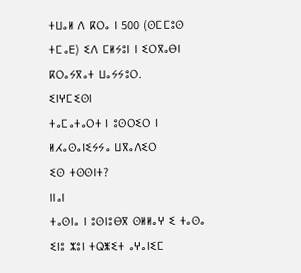ⵜⵡⴰⵍ ⴷ ⴽⵔⴰ ⵏ 500 (ⵙⵎⵎⵓⵙ ⵜⵎⴰⴹ) ⵉⴷ ⵎⵍⵢⵓⵏ ⵏ ⵉⵔⴳⴰⴱⵏ ⴽⵔⴰⵢⴳⴰⵜ ⵡⴰⵢⵢⵓⵔ.
ⵉⵏⵖⵎⵉⵙⵏ
ⵜⴰⵎⴰⵜⴰⵔⵜ ⵏ ⵓⵙⵔⵉⵔ ⵏ ⵍⵃⴰⵙⴰⵏⵉⵢⵢⴰ ⵡⴳⴰⴷⵉⵔ
ⵉⵙ ⵜⵙⵙⵏⵜ?
ⵏⵏⴰⵏ
ⵜⴰⵙⵏⴰ ⵏ ⵓⵙⵏⵓⴱⴳ ⵙⵍⵍⴰⵖ ⵉ ⵜⴰⵙⴰ ⵉⵏⵓ ⵣⵓⵏ ⵜⵕⵥⵉⵜ ⴰⵖⴰⵏⵉⵎ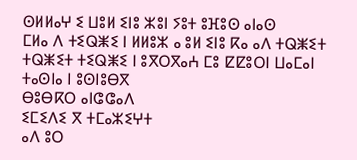ⵙⵍⵍⴰⵖ ⵉ ⵡⵓⵍ ⵉⵏⵓ ⵣⵓⵏ ⵢⵓⵜ ⵓⴼⵓⵙ ⴰⵏⴰⵙ
ⵎⵍⴰ ⴷ ⵜⵉⵕⵥⵉ ⵏ ⵍⵍⵓⵣ ⴰ ⵓⵍ ⵉⵏⵓ ⴽⴰ ⴰⴷ ⵜⵕⵥⵉⵜ
ⵜⵕⵥⵉⵜ ⵜⵉⵕⵥⵉ ⵏ ⵓⴳⵔⴳⴰⵄ ⵎⵓ ⵇⵇⵓⵔⵏ ⵡⴰⵎⴰⵏ
ⵜⴰⵙⵏⴰ ⵏ ⵓⵙⵏⵓⴱⴳ
ⴱⵓⴱⴽⵔ ⴰⵏⵛⵛⴰⴷ
ⵉⵎⵉⴷⵉ ⴳ ⵜⵎⴰⵣⵉⵖⵜ
ⴰⴷ ⵓⵔ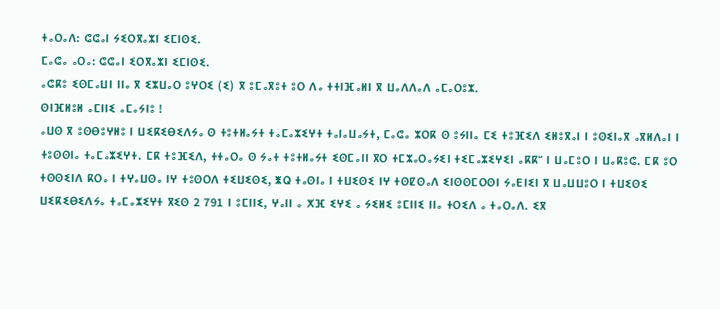ⵜⴰⵔⴰⴷ: ⵛⵛⴰⵏ ⵢⵉⵔⴳⴰⵣⵏ ⵉⵎⵏⵙⵉ.
ⵎⴰⵛⴰ ⴰⵔⴰ: ⵛⵛⴰⵏ ⵉⵔⴳⴰⵣⵏ ⵉⵎⵏⵙⵉ.
ⴰⵛⴽⵓ ⵉⵙⵎⴰⵡⵏ ⵏⵏⴰ ⴳ ⵉⵣⵡⴰⵔ ⵓⵖⵔⵉ (ⵉ) ⴳ ⵓⵎⴰⴳⵓⵜ ⵓⵔ ⴷⴰ ⵜⵜⵏⴼⴰⵍⵏ ⴳ ⵡⴰⴷⴷⴰⴷ ⴰⵎⴰⵔⵓⵣ.
ⵙⵏⴼⵍⵓⵍ ⴰⵎⵏⵏⵉ ⴰⵎⴰⵢⵏⵓ !
ⴰⵡⵙ ⴳ ⵓⵙⴱⵓⵖⵍⵓ ⵏ ⵡⵉⴽⵉⴱⵉⴷⵢⴰ ⵙ ⵜⵓⵜⵍⴰⵢⵜ ⵜⴰⵎⴰⵣⵉⵖⵜ ⵜⴰⵏⴰⵡⴰⵢⵜ, ⵎⴰⵛⴰ ⵣⵔⴽ ⵙ ⵓⵢⵏⵏⴰ ⵎⵉ ⵜⵓⴼⵉⴷ ⵉⵍⵓⴳⴰⵏ ⵏ ⵓⵙⵉⵏⴰⴳ ⴰⴳⵍⴷⴰⵏ ⵏ ⵜⵓⵙⵙⵏⴰ ⵜⴰⵎⴰⵣⵉⵖⵜ. ⵎⴽ ⵜⵓⴼⵉⴷ, ⵜⵜⴰⵔⴰ ⵙ ⵢⴰⵜ ⵜⵓⵜⵍⴰⵢⵜ ⵉⵙⵎⴰⵏⵏ ⴳⵔ ⵜⵎⵣⴰⵔⴰⵢⵉⵏ ⵜⵉⵎⴰⵣⵉⵖⵉⵏ ⴰⴽⴽⵯ ⵏ ⵡⴰⵎⵓⵔ ⵏ ⵡⴰⴽⵓⵛ. ⵎⴽ ⵓⵔ ⵜⵙⵙⵉⵏⴷ ⴽⵔⴰ ⵏ ⵜⵖⴰⵡⵙⴰ ⵏⵖ ⵜⵓⵙⵔⴷ ⵜⵉⵡⵉⵙⵉ, ⵥⵕ ⵜⴰⵙⵏⴰ ⵏ ⵜⵡⵉⵙⵉ ⵏⵖ ⵜⵙⵇⵙⴰⴷ ⵉⵏⵙⵙⵎⵔⵙⵏ ⵢⴰⴹⵏⵉⵏ ⴳ ⵡⴰⵡⵡⵓⵔ ⵏ ⵜⵡⵉⵙⵉ
ⵡⵉⴽⵉⴱⵉⴷⵢⴰ ⵜⴰⵎⴰⵣⵉⵖⵜ ⴳⵉⵙ 2 791 ⵏ ⵓⵎⵏⵏⵉ, ⵖⴰⵏⵏ ⴰ ⵅⴼ ⵉⵖⵉ ⴰ ⵢⵉⵍⵉ ⵓⵎⵏⵏⵉ ⵏⵏⴰ ⵜⵔⵉⴷ ⴰ ⵜⴰⵔⴰⴷ. ⵉⴳ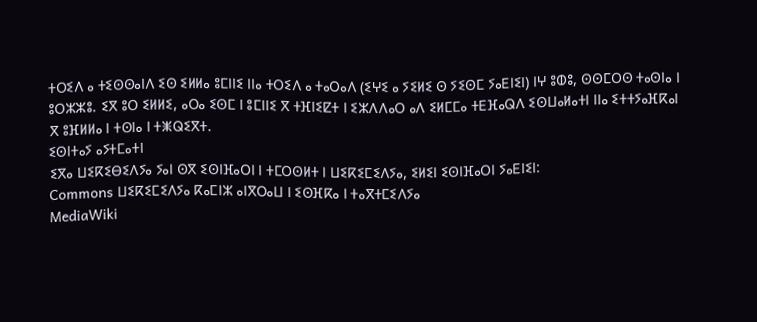ⵜⵔⵉⴷ ⴰ ⵜⵉⵙⵙⴰⵏⴷ ⵉⵙ ⵉⵍⵍⴰ ⵓⵎⵏⵏⵉ ⵏⵏⴰ ⵜⵔⵉⴷ ⴰ ⵜⴰⵔⴰⴷ (ⵉⵖⵉ ⴰ ⵢⵉⵍⵉ ⵙ ⵢⵉⵙⵎ ⵢⴰⴹⵏⵉⵏ) ⵏⵖ ⵓⵀⵓ, ⵙⵙⵎⵔⵙ ⵜⴰⵙⵏⴰ ⵏ ⵓⵔⵣⵣⵓ. ⵉⴳ ⵓⵔ ⵉⵍⵍⵉ, ⴰⵔⴰ ⵉⵙⵎ ⵏ ⵓⵎⵏⵏⵉ ⴳ ⵜⴼⵏⵉⵇⵜ ⵏ ⵉⵣⴷⴷⴰⵔ ⴰⴷ ⵉⵍⵎⵎⴰ ⵜⴹⴼⴰⵕⴷ ⵉⵙⵡⴰⵍⴰⵜⵏ ⵏⵏⴰ ⵉⵜⵜⵢⴰⴼⴽⴰⵏ ⴳ ⵓⴼⵍⵍⴰ ⵏ ⵜⵙⵏⴰ ⵏ ⵜⵥⵕⵉⴳⵜ.
ⵉⵙⵏⵜⴰⵢ ⴰⵢⵜⵎⴰⵜⵏ
ⵉⴳⴰ ⵡⵉⴽⵉⴱⵉⴷⵢⴰ ⵢⴰⵏ ⵙⴳ ⵉⵙⵏⴼⴰⵔⵏ ⵏ ⵜⵎⵔⵙⵍⵜ ⵏ ⵡⵉⴽⵉⵎⵉⴷⵢⴰ, ⵉⵍⵉⵏ ⵉⵙⵏⴼⴰⵔⵏ ⵢⴰⴹⵏⵉⵏ:
Commons ⵡⵉⴽⵉⵎⵉⴷⵢⴰ ⴽⴰⵎⵏⵣ ⴰⵏⴳⵔⴰⵡ ⵏ ⵉⵙⴼⴽⴰ ⵏ ⵜⴰⴳⵜⵎⵉⴷⵢⴰ
MediaWiki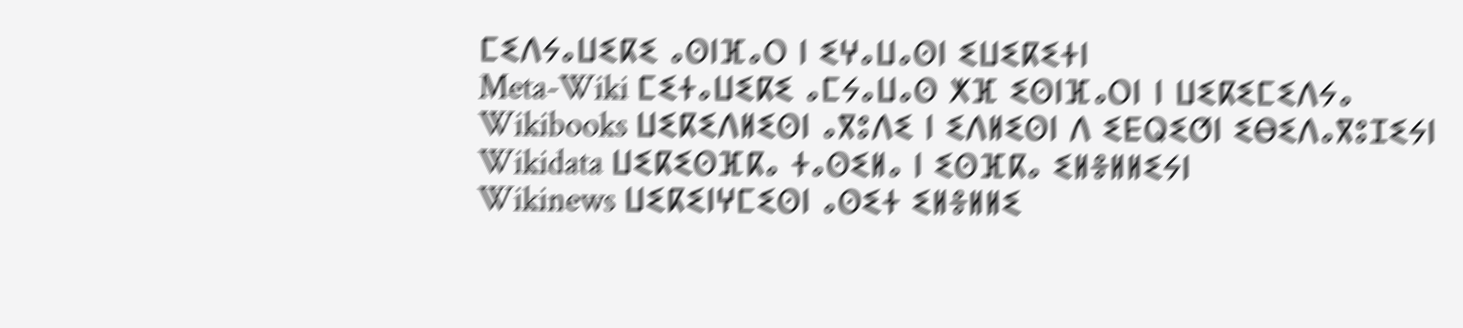ⵎⵉⴷⵢⴰⵡⵉⴽⵉ ⴰⵙⵏⴼⴰⵔ ⵏ ⵉⵖⴰⵡⴰⵙⵏ ⵉⵡⵉⴽⵉⵜⵏ
Meta-Wiki ⵎⵉⵜⴰⵡⵉⴽⵉ ⴰⵎⵢⴰⵡⴰⵙ ⵅⴼ ⵉⵙⵏⴼⴰⵔⵏ ⵏ ⵡⵉⴽⵉⵎⵉⴷⵢⴰ
Wikibooks ⵡⵉⴽⵉⴷⵍⵉⵙⵏ ⴰⴳⵓⴷⵉ ⵏ ⵉⴷⵍⵉⵙⵏ ⴷ ⵉⴹⵕⵉⵚⵏ ⵉⴱⵉⴷⴰⴳⵓⵊⵉⵢⵏ
Wikidata ⵡⵉⴽⵉⵙⴼⴽⴰ ⵜⴰⵙⵉⵍⴰ ⵏ ⵉⵙⴼⴽⴰ ⵉⵍⴻⵍⵍⵉⵢⵏ
Wikinews ⵡⵉⴽⵉⵏⵖⵎⵉⵙⵏ ⴰⵙⵉⵜ ⵉⵍⴻⵍⵍⵉ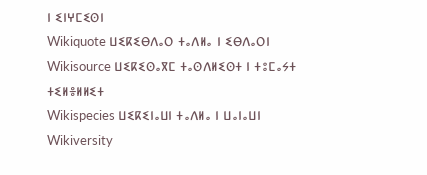ⵏ ⵉⵏⵖⵎⵉⵙⵏ
Wikiquote ⵡⵉⴽⵉⴱⴷⴰⵔ ⵜⴰⴷⵍⴰ ⵏ ⵉⴱⴷⴰⵔⵏ
Wikisource ⵡⵉⴽⵉⵙⴰⴳⵎ ⵜⴰⵙⴷⵍⵉⵙⵜ ⵏ ⵜⵓⵎⴰⵢⵜ ⵜⵉⵍⴻⵍⵍⵉⵜ
Wikispecies ⵡⵉⴽⵉⵏⴰⵡⵏ ⵜⴰⴷⵍⴰ ⵏ ⵡⴰⵏⴰⵡⵏ
Wikiversity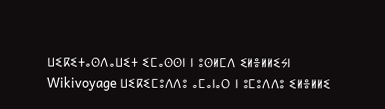ⵡⵉⴽⵉⵜⴰⵙⴷⴰⵡⵉⵜ ⵉⵎⴰⵙⵙⵏ ⵏ ⵓⵙⵍⵎⴷ ⵉⵍⴻⵍⵍⵉⵢⵏ
Wikivoyage ⵡⵉⴽⵉⵎⵓⴷⴷⵓ ⴰⵎⴰⵏⴰⵔ ⵏ ⵓⵎⵓⴷⴷⵓ ⵉⵍⴻⵍⵍⵉ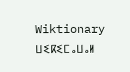Wiktionary ⵡⵉⴽⵉⵎⴰⵡⴰⵍ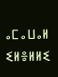ⴰⵎⴰⵡⴰⵍ ⵉⵍⴻⵍⵍⵉ